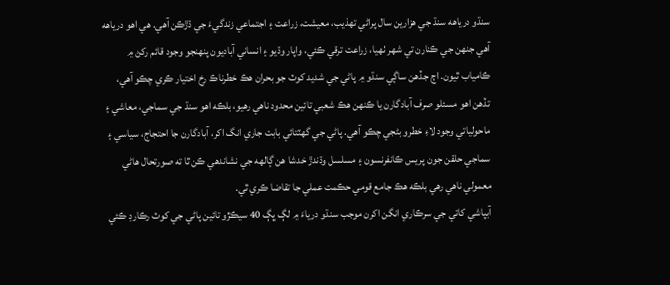سنڌو درياهه سنڌ جي هزارين سال پراڻي تهذيب، معيشت، زراعت ۽ اجتماعي زندگيءَ جي ڌڙڪن آهي. هي اهو درياهه آهي جنهن جي ڪنارن تي شهر ٺهيا، زراعت ترقي ڪئي، واپار وڌيو ۽ انساني آباديون پنهنجو وجود قائم رکڻ ۾ ڪامياب ٿيون. اڄ جڏهن ساڳي سنڌو ۾ پاڻي جي شديد کوٽ جو بحران هڪ خطرناڪ رخ اختيار ڪري چڪو آهي، تڏهن اهو مسئلو صرف آبادگارن يا ڪنهن هڪ شعبي تائين محدود ناهي رهيو، بلڪه اهو سنڌ جي سماجي، معاشي ۽ ماحولياتي وجود لاءِ خطرو بڻجي چڪو آهي. پاڻي جي گهٽتائي بابت جاري انگ اکر، آبادگارن جا احتجاج، سياسي ۽ سماجي حلقن جون پريس ڪانفرنسون ۽ مسلسل وڌندڙ خدشا هن ڳالهه جي نشاندهي ڪن ٿا ته صورتحال هاڻي معمولي ناهي رهي بلڪه هڪ جامع قومي حڪمت عملي جا تقاضا ڪري ٿي.
آبپاشي کاتي جي سرڪاري انگن اکرن موجب سنڌو درياءَ ۾ لڳ ڀڳ 40 سيڪڙو تائين پاڻي جي کوٽ رڪارڊ ڪئي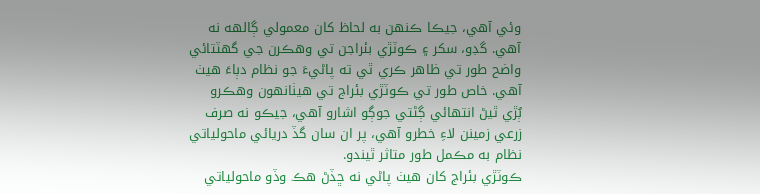وئي آهي، جيڪا ڪنهن به لحاظ کان معمولي ڳالهه نه آهي. گڊو، سکر ۽ ڪوٽڙي بئراجن تي وهڪرن جي گهٽتائي واضح طور تي ظاهر ڪري ٿي ته پاڻيءَ جو نظام دٻاءَ هيٺ آهي. خاص طور تي ڪوٽڙي بئراج تي هيٺانهون وهڪرو ٻُڙي ٿيڻ انتهائي ڳڻتي جوڳو اشارو آهي، جيڪو نه صرف زرعي زمينن لاءِ خطرو آهي، پر ان سان گڏ دريائي ماحولياتي نظام به مڪمل طور متاثر ٿيندو.
ڪوٽڙي بئراج کان هيٺ پاڻي نه ڇڏڻ هڪ وڏو ماحولياتي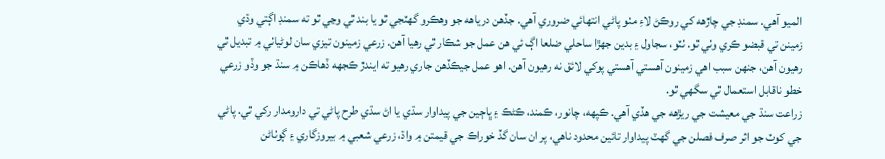الميو آهي. سمنڊ جي چاڙهه کي روڪڻ لاءِ مٺو پاڻي انتهائي ضروري آهي. جڏهن درياهه جو وهڪرو گهٽجي ٿو يا بند ٿي وڃي ٿو ته سمنڊ اڳتي وڌي زمينن تي قبضو ڪري وٺي ٿو. ٺٽو، سجاول ۽ بدين جهڙا ساحلي ضلعا اڳ ئي هن عمل جو شڪار ٿي رهيا آهن. زرعي زمينون تيزي سان لوڻياٺي ۾ تبديل ٿي رهيون آهن، جنهن سبب اهي زمينون آهستي آهستي پوکي لائق نه رهيون آهن. اهو عمل جيڪڏهن جاري رهيو ته ايندڙ ڪجهه ڏهاڪن ۾ سنڌ جو وڏو زرعي خطو ناقابل استعمال ٿي سگهي ٿو.
زراعت سنڌ جي معيشت جي ريڙهه جي هڏي آهي. ڪپهه، چانور، ڪمند، ڪڻڪ ۽ ڀاڄين جي پيداوار سڌي يا اڻ سڌي طرح پاڻي تي دارومدار رکي ٿي. پاڻي جي کوٽ جو اثر صرف فصلن جي گهٽ پيداوار تائين محدود ناهي، پر ان سان گڏ خوراڪ جي قيمتن ۾ واڌ، زرعي شعبي ۾ بيروزگاري ۽ ڳوٺاڻن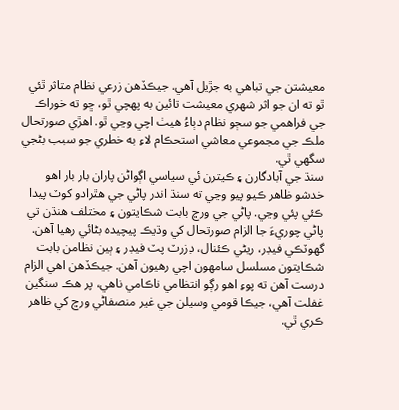معيشتن جي تباهي به جڙيل آهي. جيڪڏهن زرعي نظام متاثر ٿئي ٿو ته ان جو اثر شهري معيشت تائين به پهچي ٿو، ڇو ته خوراڪ جي فراهمي جو سڄو نظام دٻاءُ هيٺ اچي وڃي ٿو. اهڙي صورتحال ملڪ جي مجموعي معاشي استحڪام لاءِ به خطري جو سبب بڻجي سگهي ٿي.
سنڌ جي آبادگارن ۽ ڪيترن ئي سياسي اڳواڻن پاران بار بار اهو خدشو ظاهر ڪيو پيو وڃي ته سنڌ اندر پاڻي جي هٿرادو کوٽ پيدا ڪئي پئي وڃي. پاڻي جي ورڇ بابت شڪايتون ۽ مختلف هنڌن تي پاڻي چوريءَ جا الزام صورتحال کي وڌيڪ پيچيده بڻائي رهيا آهن. گهوٽڪي فيڊر، ريڻي ڪئنال، ڊزرٽ پٽ فيڊر ۽ ٻين نظامن بابت شڪايتون مسلسل سامهون اچي رهيون آهن. جيڪڏهن اهي الزام درست آهن ته پوءِ اهو رڳو انتظامي ناڪامي ناهي، پر هڪ سنگين غفلت آهي، جيڪا قومي وسيلن جي غير منصفاڻي ورڇ کي ظاهر ڪري ٿي.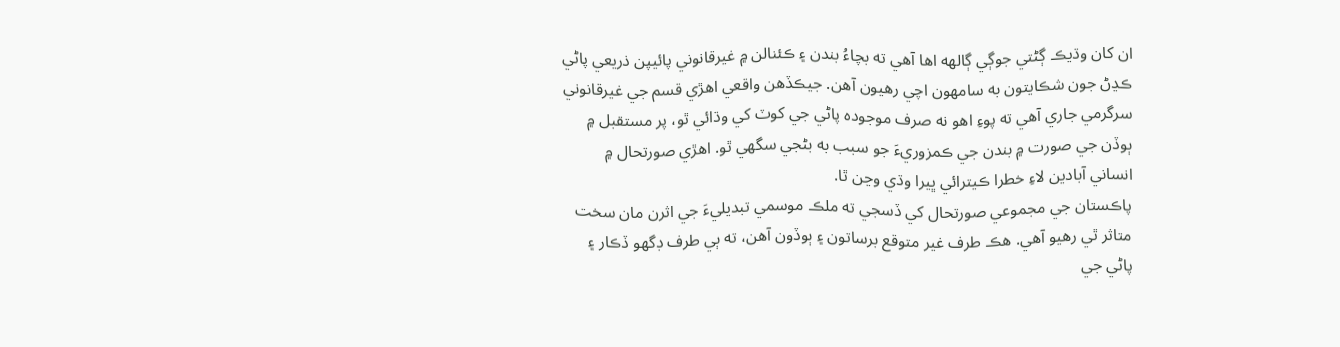ان کان وڌيڪ ڳڻتي جوڳي ڳالهه اها آهي ته بچاءُ بندن ۽ ڪئنالن ۾ غيرقانوني پائيپن ذريعي پاڻي ڪڍڻ جون شڪايتون به سامهون اچي رهيون آهن. جيڪڏهن واقعي اهڙي قسم جي غيرقانوني سرگرمي جاري آهي ته پوءِ اهو نه صرف موجوده پاڻي جي کوٽ کي وڌائي ٿو، پر مستقبل ۾ ٻوڏن جي صورت ۾ بندن جي ڪمزوريءَ جو سبب به بڻجي سگهي ٿو. اهڙي صورتحال ۾ انساني آبادين لاءِ خطرا ڪيترائي ڀيرا وڌي وڃن ٿا.
پاڪستان جي مجموعي صورتحال کي ڏسجي ته ملڪ موسمي تبديليءَ جي اثرن مان سخت متاثر ٿي رهيو آهي. هڪ طرف غير متوقع برساتون ۽ ٻوڏون آهن، ته ٻي طرف ڊگهو ڏڪار ۽ پاڻي جي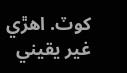کوٽ. اهڙي غير يقيني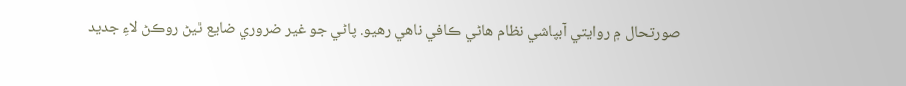صورتحال ۾ روايتي آبپاشي نظام هاڻي ڪافي ناهي رهيو. پاڻي جو غير ضروري ضايع ٿيڻ روڪڻ لاءِ جديد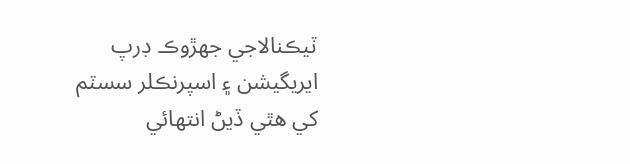ٽيڪنالاجي جهڙوڪ ڊرپ ايريگيشن ۽ اسپرنڪلر سسٽم کي هٿي ڏيڻ انتهائي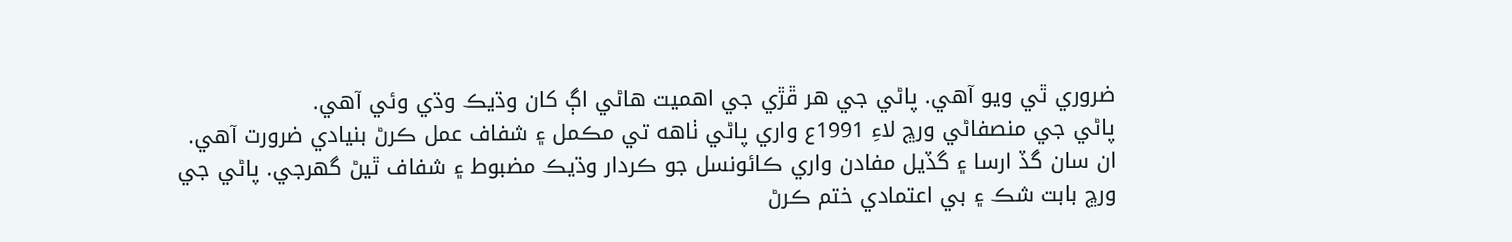ضروري ٿي ويو آهي. پاڻي جي هر ڦڙي جي اهميت هاڻي اڳ کان وڌيڪ وڌي وئي آهي.
پاڻي جي منصفاڻي ورڇ لاءِ 1991ع واري پاڻي ٺاهه تي مڪمل ۽ شفاف عمل ڪرڻ بنيادي ضرورت آهي. ان سان گڏ ارسا ۽ گڏيل مفادن واري ڪائونسل جو ڪردار وڌيڪ مضبوط ۽ شفاف ٿيڻ گهرجي. پاڻي جي ورڇ بابت شڪ ۽ بي اعتمادي ختم ڪرڻ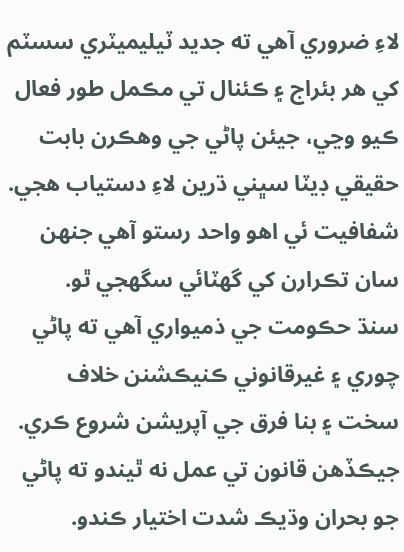لاءِ ضروري آهي ته جديد ٽيليميٽري سسٽم کي هر بئراج ۽ ڪئنال تي مڪمل طور فعال ڪيو وڃي، جيئن پاڻي جي وهڪرن بابت حقيقي ڊيٽا سڀني ڌرين لاءِ دستياب هجي. شفافيت ئي اهو واحد رستو آهي جنهن سان تڪرارن کي گهٽائي سگهجي ٿو.
سنڌ حڪومت جي ذميواري آهي ته پاڻي چوري ۽ غيرقانوني ڪنيڪشنن خلاف سخت ۽ بنا فرق جي آپريشن شروع ڪري. جيڪڏهن قانون تي عمل نه ٿيندو ته پاڻي جو بحران وڌيڪ شدت اختيار ڪندو.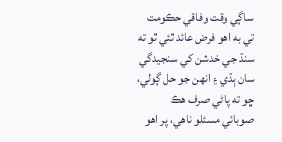ساڳي وقت وفاقي حڪومت تي به اهو فرض عائد ٿئي ٿو ته سنڌ جي خدشن کي سنجيدگي سان ٻڌي ۽ انهن جو حل ڳولي، ڇو ته پاڻي صرف هڪ صوبائي مسئلو ناهي، پر اهو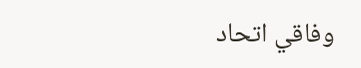وفاقي اتحاد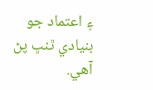۽ اعتماد جو بنيادي ٿنڀ پڻ آهي.